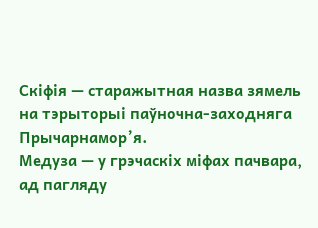Скіфія — старажытная назва зямель на тэрыторыі паўночна-заходняга Прычарнамор’я.
Медуза — у грэчаскіх міфах пачвара, ад пагляду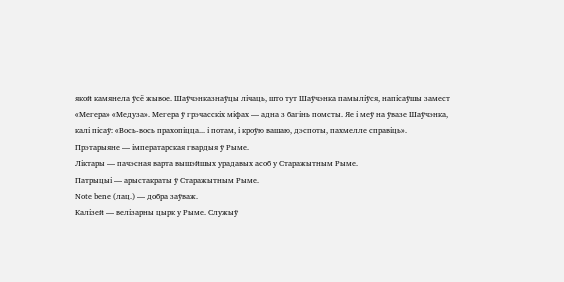якой камянела ўсё жывое. Шаўчэнказнаўцы лічаць, што тут Шаўчэнка памыліўся, напісаўшы замест «Мегера» «Медуза». Мегера ў грэчасскіх міфах — адна з багінь помсты. Яе і меў на ўвазе Шаўчэнка, калі пісаў: «Вось-вось прахопіцца... і потам, і кроўю вашаю, дэспоты, пахмелле справіць».
Прэтарыяне — імператарская гвардыя ў Рыме.
Ліктары — пачэсная варта вышэйшых урадавых асоб у Старажытным Рыме.
Патрыцыі — арыстакраты ў Старажытным Рыме.
Note bene (лац.) — добра заўваж.
Калізей — велізарны цырк у Рыме. Служыў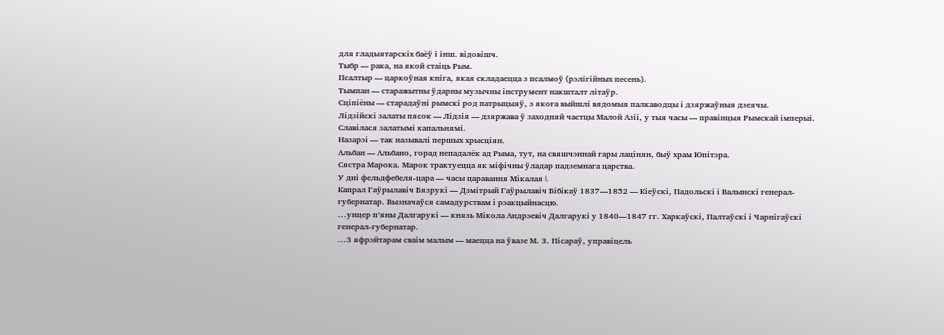для гладыятарскіх баёў і інш. відовішч.
Тыбр — рака, на якой стаіць Рым.
Псалтыр — царкоўная кніга, якая складаецца з псалмоў (рэлігійных песень).
Тымпан — старажытны ўдарны музычны інструмент накшталт літаўр.
Сціпіёны — старадаўні рымскі род патрыцыяў, з якога выйшлі вядомыя палкаводцы і дзяржаўныя дзеячы.
Лідзійскі залаты пясок — Лідзія — дзяржава ў заходняй частцы Малой Азіі, у тыя часы — правінцыя Рымскай імперыі. Славілася залатымі капальнямі.
Назарэі — так называлі першых хрысціян.
Альбан — Альбано, горад непадалёк ад Рыма, тут, на свяшчэннай гары лацінян, быў храм Юпітэра.
Сястра Марока. Марок трактуецца як міфічны ўладар падземнага царства.
У дні фельдфебеля-цара — часы царавання Мікалая I.
Капрал Гаўрылавіч Бязрукі — Дзмітрый Гаўрылавіч Бібікаў 1837—1852 — Кіеўскі, Падольскі і Валынскі генерал-губернатар. Вызначаўся самадурствам і рэакцыйнасцю.
...унцер п’яны Далгарукі — князь Мікола Андрэевіч Далгарукі у 1840—1847 гг. Харкаўскі, Палтаўскі і Чарнігаўскі генерал-губернатар.
...З яфрэйтарам сваім малым — маецца на ўвазе М. 3. Пісараў, управіцель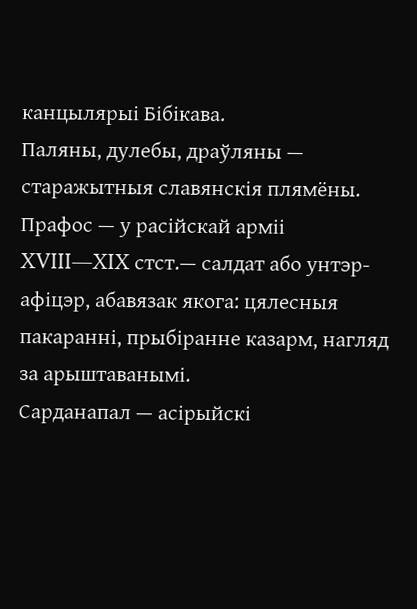канцылярыі Бібікава.
Паляны, дулебы, драўляны — старажытныя славянскія плямёны.
Прафос — у расійскай арміі XVIII—XIX стст.— салдат або унтэр-афіцэр, абавязак якога: цялесныя пакаранні, прыбіранне казарм, нагляд за арыштаванымі.
Сарданапал — асірыйскі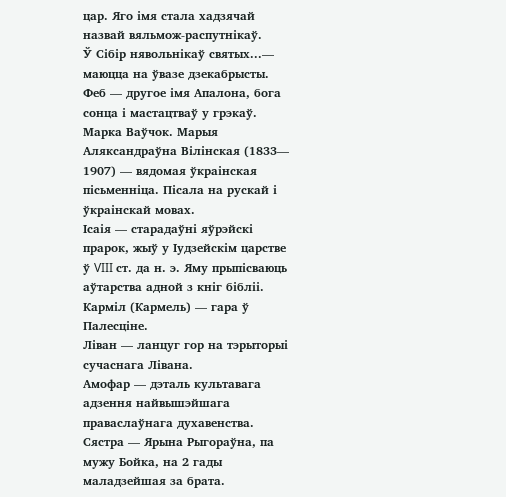цар. Яго імя стала хадзячай назвай вяльмож-распутнікаў.
Ў Сібір нявольнікаў святых...— маюцца на ўвазе дзекабрысты.
Феб — другое імя Апалона, бога сонца і мастацтваў у грэкаў.
Марка Ваўчок. Марыя Аляксандраўна Вілінская (1833— 1907) — вядомая ўкраінская пісьменніца. Пісала на рускай і ўкраінскай мовах.
Ісаія — старадаўні яўрэйскі прарок, жыў у Іудзейскім царстве ў VIII ст. да н. э. Яму прыпісваюць аўтарства адной з кніг бібліі.
Карміл (Кармель) — гара ў Палесціне.
Ліван — ланцуг гор на тэрыторыі сучаснага Лівана.
Амофар — дэталь культавага адзення найвышэйшага праваслаўнага духавенства.
Сястра — Ярына Рыгораўна, па мужу Бойка, на 2 гады маладзейшая за брата.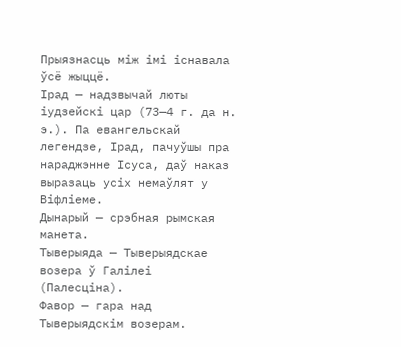Прыязнасць між імі існавала ўсё жыццё.
Ірад — надзвычай люты іудзейскі цар (73—4 г. да н. э.). Па евангельскай легендзе, Ірад, пачуўшы пра нараджэнне Ісуса, даў наказ выразаць усіх немаўлят у Віфліеме.
Дынарый — срэбная рымская манета.
Тыверыяда — Тыверыядскае возера ў Галілеі (Палесціна).
Фавор — гара над Тыверыядскім возерам.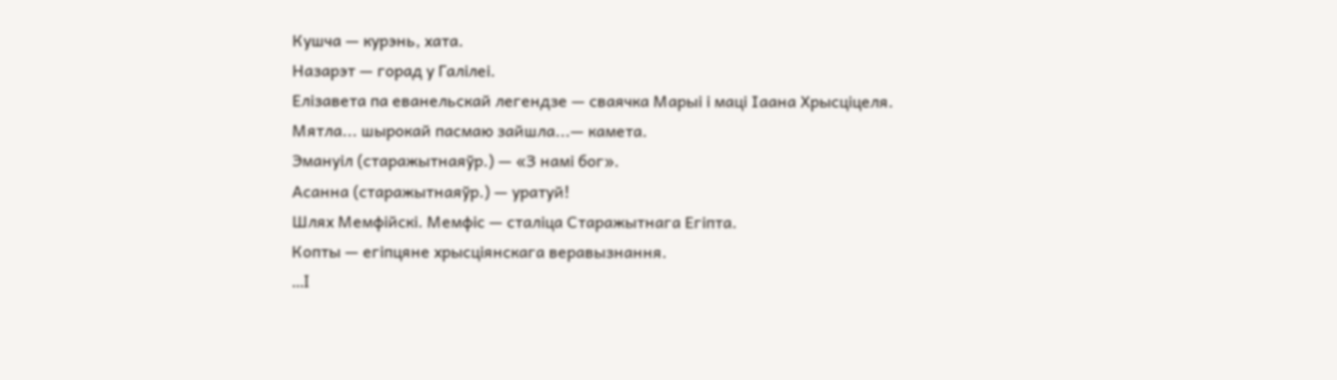Кушча — курэнь, хата.
Назарэт — горад у Галілеі.
Елізавета па еванельскай легендзе — сваячка Марыі і маці Іаана Хрысціцеля.
Мятла... шырокай пасмаю зайшла...— камета.
Эмануіл (старажытнаяўр.) — «З намі бог».
Асанна (старажытнаяўр.) — уратуй!
Шлях Мемфійскі. Мемфіс — сталіца Старажытнага Егіпта.
Копты — егіпцяне хрысціянскага веравызнання.
...I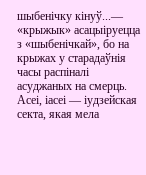шыбенічку кінуў...— «крыжык» асацыіруецца з «шыбенічкай», бо на крыжах у старадаўнія часы распіналі асуджаных на смерць.
Асеі, іасеі — іудзейская секта, якая мела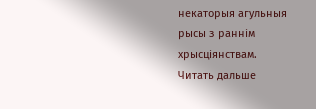некаторыя агульныя рысы з раннім хрысціянствам.
Читать дальше